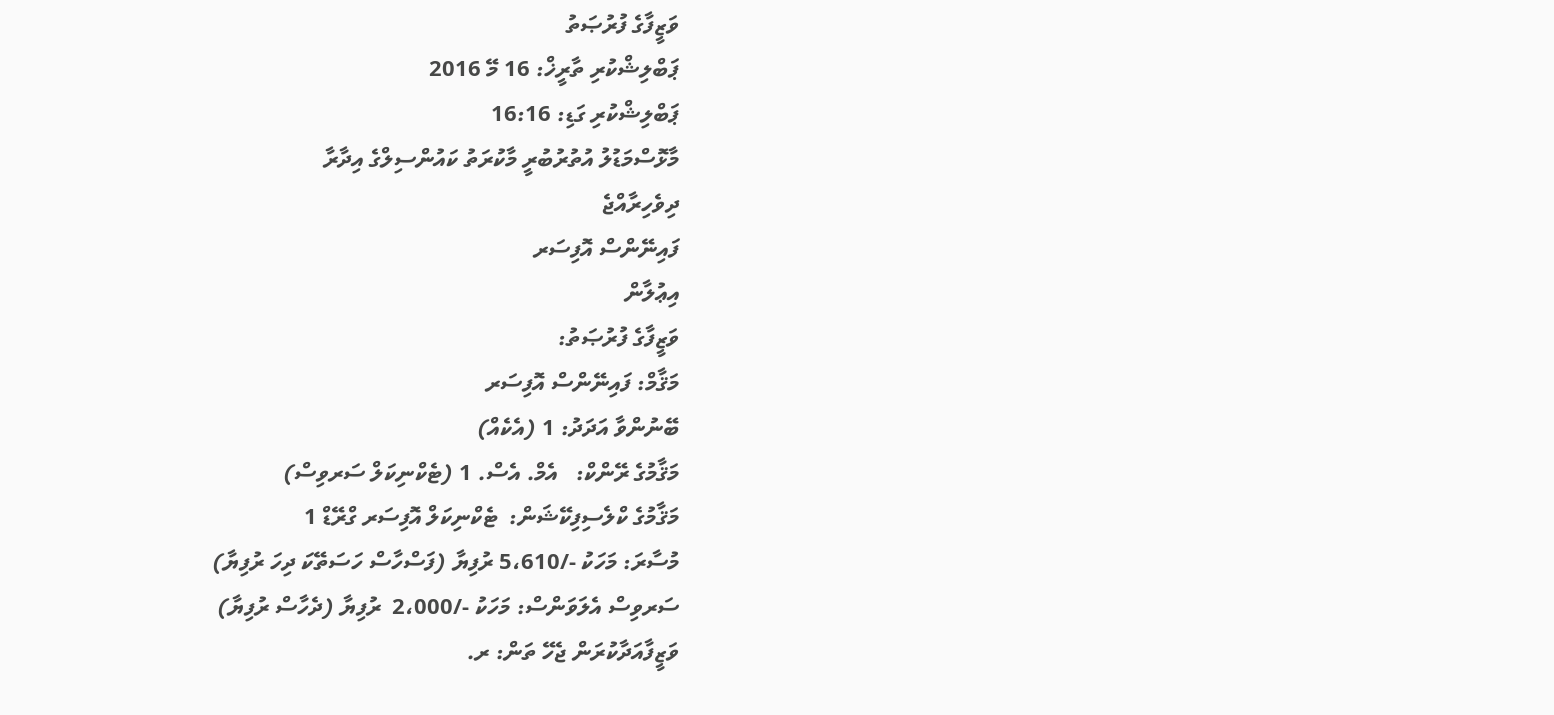ވަޒީފާގެ ފުރުޞަތު
ޕަބްލިޝްކުރި ތާރީޚް: 16 މޭ 2016
ޕަބްލިޝްކުރި ގަޑި: 16:16
މާޅޮސްމަޑުލު އުތުރުބުރީ މާކުރަތު ކައުންސިލްގެ އިދާރާ
ދިވެހިރާއްޖެ
ފައިނޭންސް އޮފިސަރ
އިޢުލާން
ވަޒީފާގެ ފުރުޞަތު:
މަޤާމް: ފައިނޭންސް އޮފިސަރ
ބޭނުންވާ އަދަދު: 1 (އެކެއް)
މަޤާމުގެ ރޭންކް:   އެމް. އެސް. 1 (ޓެކްނިކަލް ސަރވިސް)
މަޤާމުގެ ކްލެސިފިކޭޝަން:  ޓެކްނިކަލް އޮފިސަރ ގްރޭޑް 1
މުސާރަ: މަހަކު -/5،610 ރުފިޔާ (ފަސްހާސް ހަސަތޭކަ ދިހަ ރުފިޔާ)
ސަރވިސް އެލަވަންސް: މަހަކު -/2،000  ރުފިޔާ (ދެހާސް ރުފިޔާ)
ވަޒީފާއަދާކުރަން ޖެހޭ ތަން: ރ.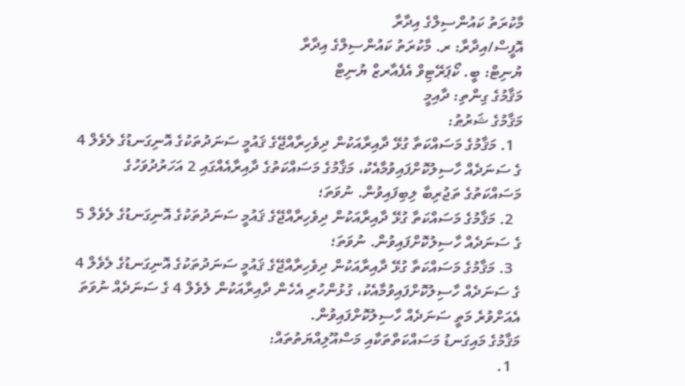މާކުރަތު ކައުންސިލްގެ އިދާރާ
އޮފީސް/އިދާރާ: ރ. މާކުރަތު ކައުންސިލްގެ އިދާރާ
ޔުނިޓް: ބީ. ކޯޕަރޭޓިވް އެފެއާރޒް ޔުނިޓް
މަޤާމުގެ ގިންތި: ދާއިމީ
މަޤާމުގެ ޝަރުޠު:
  1. މަޤާމުގެ މަސައްކަތާ ގުޅޭ ދާއިރާއަކުން ދިވެހިރާއްޖޭގެ ޤައުމީ ސަނަދުތަކުގެ އޮނިގަނޑުގެ ލެވެލް 4 ގެ ސަނަދެއް ހާސިލުކޮށްފައިވުމާއެކު، މަޤާމުގެ މަސައްކަތުގެ ދާއިރާއެއްގައި 2 އަހަރުދުވަހުގެ މަސައްކަތުގެ ތަޖުރިބާ ލިބިފައިވުން. ނުވަތަ؛
  2. މަޤާމުގެ މަސައްކަތާ ގުޅޭ ދާއިރާއަކުން ދިވެހިރާއްޖޭގެ ޤައުމީ ސަނަދުތަކުގެ އޮނިގަނޑުގެ ލެވެލް 5 ގެ ސަނަދެއް ހާސިލުކޮށްފައިވުން. ނުވަތަ؛
  3. މަޤާމުގެ މަސައްކަތާ ގުޅޭ ދާއިރާއަކުން ދިވެހިރާއްޖޭގެ ޤައުމީ ސަނަދުތަކުގެ އޮނިގަނޑުގެ ލެވެލް 4 ގެ ސަނަދެއް ހާސިލުކޮށްފައިވުމާއެކު، ގުޅުންހުރި އެހެން ދާއިރާއަކުން ލެވެލް 4 ގެ ސަނަދެއް ނުވަތަ އެއަށްވުރެ މަތީ ސަނަދެއް ހާސިލުކޮށްފައިވުން.
މަޤާމުގެ މައިގަނޑު މަސައްކަތްތަކާއި މަސްއޫލިއްޔަތުތައް:
  1.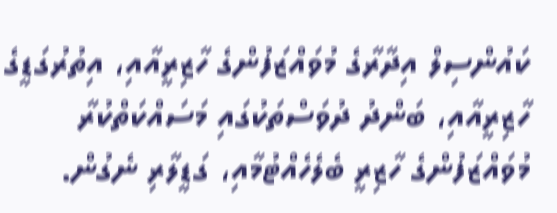ކައުންސިލް އިދާރާގެ މުވައްޒަފުންގެ ހާޒިރީއާއި، އިތުރުގަޑީގެ ހާޒިރީއާއި، ބަންދު ދުވަސްތަކުގައި މަސައްކަތްކުރާ މުވައްޒަފުންގެ ހާޒިރީ ބެލެހެއްޓުމާއި، ގަޑީލާރި ނެގުން.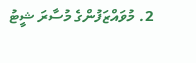2. މުވައްޒަފުންގެ މުސާރަ ޝީޓު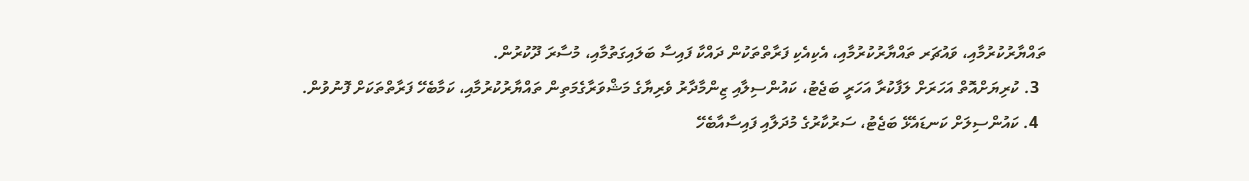ތައްޔާރުކުރުމާއި، ވައުޗަރ ތައްޔާރުކުރުމާއި، އެކިއެކި ފަރާތްތަކުން ދައްކާ ފައިސާ ބަލައިގަތުމާއި، މުސާރަ ދޫކުރުން.
  3. ކުރިޔަށްއޮތް އަހަރަށް ލަފާކުރާ އަހަރީ ބަޖެޓު، ކައުންސިލާއި ޒިންމާދާރު ވެރިޔާގެ މަޝްވަރާގެމަތިން ތައްޔާރުކުރުމާއި، ކަމާބެހޭ ފަރާތްތަކަށް ފޮނުވުން.
  4. ކައުންސިލަށް ކަނޑައެޅޭ ބަޖެޓު، ސަރުކާރުގެ މުދަލާއި ފައިސާއާބެހޭ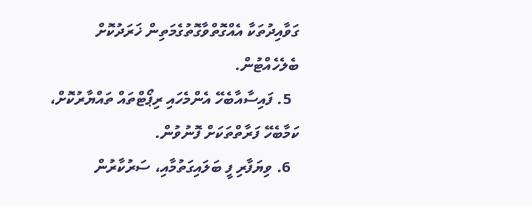ގަވާއިދުތަކާ އެއްގޮތްވާގޮތުގެމަތިން ޚަރަދުކޮށް ބެލެހެއްޓުން.
  5. ފައިސާއާބެހޭ އެންމެހައި ރިޕޯޓްތައް ތައްޔާރުކޮށް، ކަމާބެހޭ ފަރާތްތަކަށް ފޮނުވުން.
  6. ވިޔަފާރި ފީ ބަލައިގަތުމާއި، ސަރުކާރުން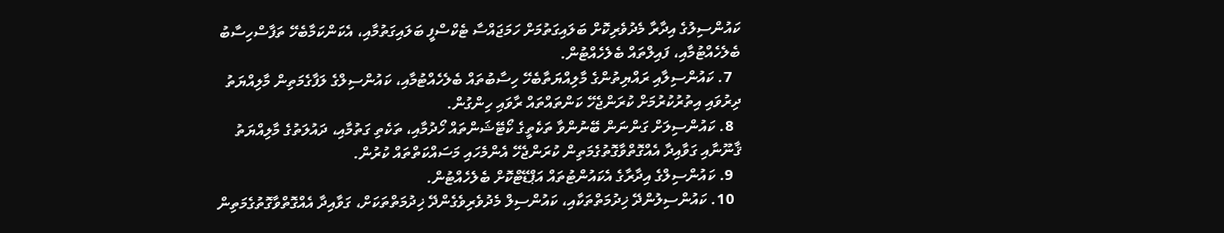ކައުންސިލުގެ އިދާރާ މެދުވެރިކޮށް ބަލައިގަތުމަށް ހަމަޖައްސާ ޓެކްސްފީ ބަލައިގަތުމާއި، އެކަންކަމާބެހޭ ތަފާސްހިސާބު ބެލެހެއްޓުމާއި، ފައިލްތައް ބެލެހެއްޓުން.
  7. ކައުންސިލާއި ރައްޔިތުންގެ މާލިއްޔަތާބެހޭ ހިސާބުތައް ބެލެހެއްޓުމާއި، ކައުންސިލްގެ ލަފާގެމަތިން މާލިއްޔަތު ދިރުވައި އިތުރުކުރުމަށް ކުރަންޖެހޭ ކަންތައްތައް ރާވައި ހިންގުން.
  8. ކައުންސިލަށް ގަންނަން ބޭނުންވާ ތަކެތީގެ ކޯޓޭޝަންތައް ހޯދުމާއި، ތަކެތި ގަތުމާއި، ދައުލަތުގެ މާލިއްޔަތު ޤާނޫނާއި ގަވާއިދާ އެއްގޮތްވާގޮތުގެމަތިން ކުރަންޖެހޭ އެންމެހައި މަސައްކަތްތައް ކުރުން.
  9. ކައުންސިލްގެ އިދާރާގެ އެކައުންޓުތައް އަޕްޑޭޓްކޮށް ބެލެހެއްޓުން.
  10. ކައުންސިލުންދޭ ޚިދުމަތްތަކާއި، ކައުންސިލް މެދުވެރިވެގެންދޭ ޚިދުމަތްތަކަށް، ގަވާއިދާ އެއްގޮތްވާގޮތުގެމަތިން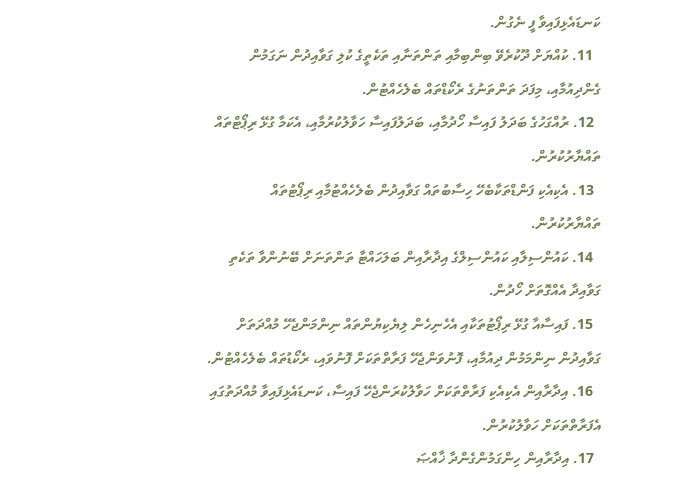ކަނޑައެޅިފައިވާ ފީ ނެގުން.
  11. ކުއްޔަށް ދޫކުރެވޭ ބިންބިމާއި ތަންތަނާއި ތަކެތީގެ ކުލި ގަވާއިދުން ނަގަމުން ގެންދިއުމާއި، މިފަދަ ތަންތަނުގެ ރެކޯޑްތައް ބެލެހެއްޓުން.
  12. ރުއްގަހުގެ ބަދަލު ފައިސާ ހޯދުމާއި، ބަދަލުފައިސާ ހަވާލުކުރުމާއި، އެކަމާ ގުޅޭ ރިޕޯޓްތައް ތައްޔާރުކުރުން.
  13. އެކިއެކި ފަންޑްތަކާބެހޭ ހިސާބުތައް ގަވާއިދުން ބެލެހެއްޓުމާއި ރިޕޯޓުތައް ތައްޔާރުކުރުން.
  14. ކައުންސިލާއި ކައުންސިލްގެ އިދާރާއިން ބަލަހައްޓާ ތަންތަނަށް ބޭނުންވާ ތަކެތި ގަވާއިދާ އެއްގޮތަށް ހޯދުން.
  15. ފައިސާއާ ގުޅޭ ރިޕޯޓުތަކާއި އެހެނިހެން ލިޔެކިޔުންތައް ނިންމަންޖެހޭ މުއްދަތަށް ގަވާއިދުން ނިންމަމުން ދިއުމާއި، ފޮނުވަންޖެހޭ ފަރާތްތަކަށް ފޮނުވައި، ރެކޯޑުތައް ބެލެހެއްޓުން.
  16. އިދާރާއިން އެކިއެކި ފަރާތްތަކަށް ހަވާލުކުރަންޖެހޭ ފައިސާ، ކަނޑައެޅިފައިވާ މުއްދަތުގައި އެފަރާތްތަކަށް ހަވާލުކުރުން.
  17. އިދާރާއިން ހިންގަމުންގެންދާ ޚާއްޞަ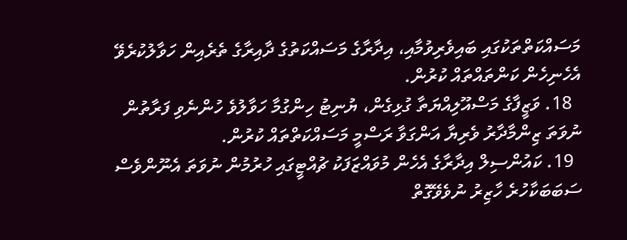މަސައްކަތްތަކުގައި ބައިވެރިވުމާއި، އިދާރާގެ މަސައްކަތުގެ ދާއިރާގެ ތެރެއިން ހަވާލުކުރެވޭ އެހެނިހެން ކަންތައްތައް ކުރުން.
  18. ވަޒީފާގެ މަސްއޫލިއްޔަތާ ގުޅިގެން، ޔުނިޓު ހިންގުމާ ހަވާލުވެ ހުންނެވި ފަރާތުން ނުވަތަ ޒިންމާދާރު ވެރިޔާ އަންގަވާ ރަސްމީ މަސައްކަތްތައް ކުރުން.
  19. ކައުންސިލް އިދާރާގެ އެހެން މުވައްޒަފަކު ޗުއްޓީގައި ހުރުމުން ނުވަތަ އެނޫންވެސް ސަބަބަކާހުރެ ހާޒިރު ނުވެވޭގޮތް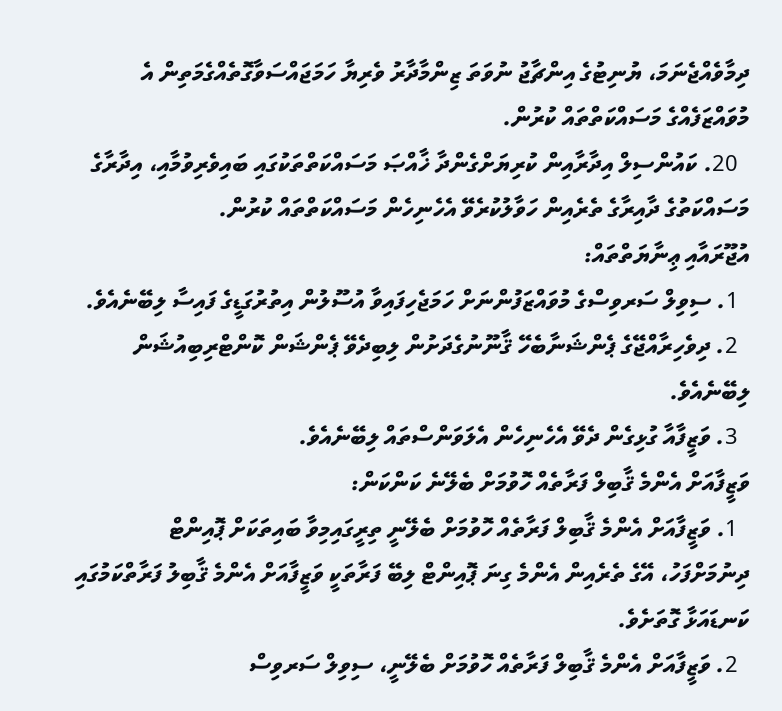ދިމާވެއްޖެނަމަ، ޔުނިޓުގެ އިންޗާޖު ނުވަތަ ޒިންމާދާރު ވެރިޔާ ހަމަޖައްސަވާގޮތެއްގެމަތިން އެ މުވައްޒަފެއްގެ މަސައްކަތްތައް ކުރުން.
  20. ކައުންސިލް އިދާރާއިން ކުރިޔަށްގެންދާ ޚާއްޞަ މަސައްކަތްތަކުގައި ބައިވެރިވުމާއި، އިދާރާގެ މަސައްކަތުގެ ދާއިރާގެ ތެރެއިން ހަވާލުކުރެވޭ އެހެނިހެން މަސައްކަތްތައް ކުރުން.
އުޖޫރައާއި ޢިނާޔަތްތައް:
  1. ސިވިލް ސަރވިސްގެ މުވައްޒަފުންނަށް ހަމަޖެހިފައިވާ އުސޫލުން އިތުރުގަޑީގެ ފައިސާ ލިބޭނެއެވެ.
  2. ދިވެހިރާއްޖޭގެ ޕެންޝަނާބެހޭ ޤާނޫނުގެދަށުން ލިބިދެވޭ ޕެންޝަން ކޮންޓްރިބިއުޝަން ލިބޭނެއެވެ.
  3. ވަޒީފާއާ ގުޅިގެން ދެވޭ އެހެނިހެން އެލަވަންސްތައް ލިބޭނެއެވެ.
ވަޒީފާއަށް އެންމެ ޤާބިލް ފަރާތެއް ހޮވުމަށް ބެލޭނެ ކަންކަން:
  1. ވަޒީފާއަށް އެންމެ ޤާބިލް ފަރާތެއް ހޮވުމަށް ބެލޭނީ ތިރީގައިމިވާ ބައިތަކަށް ޕޮއިންޓް ދިނުމަށްފަހު، އޭގެ ތެރެއިން އެންމެ ގިނަ ޕޮއިންޓް ލިބޭ ފަރާތަކީ ވަޒީފާއަށް އެންމެ ޤާބިލު ފަރާތްކަމުގައި ކަނޑައަޅާ ގޮތަށެވެ.
  2. ވަޒީފާއަށް އެންމެ ޤާބިލް ފަރާތެއް ހޮވުމަށް ބެލޭނީ، ސިވިލް ސަރވިސް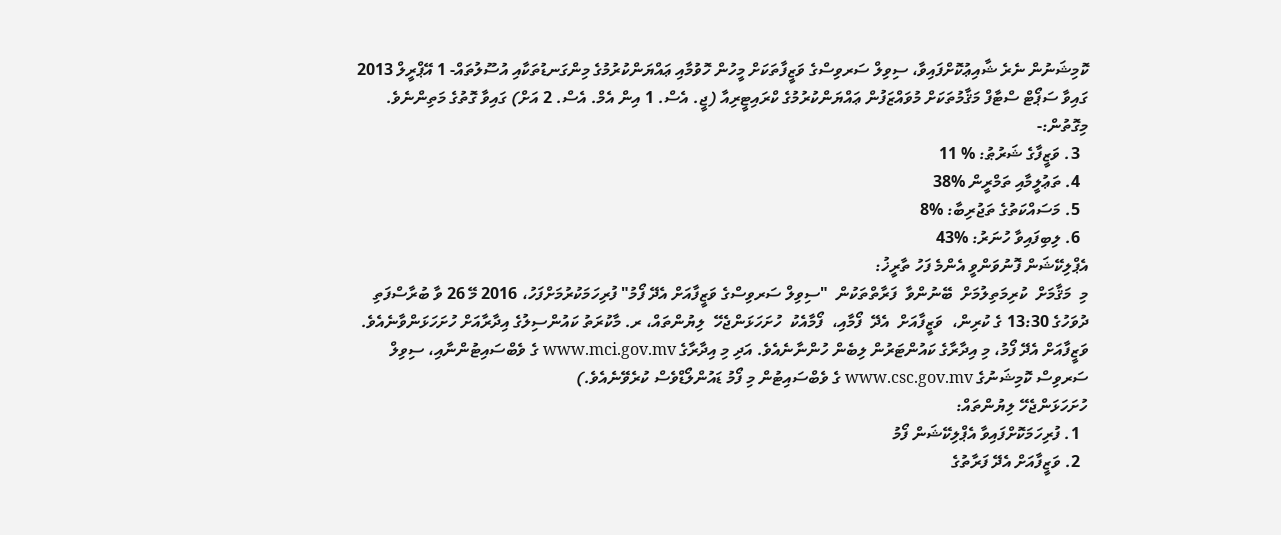ކޮމިޝަނުން ނެރެ ޝާއިޢުކޮށްފައިވާ، ސިވިލް ސަރވިސްގެ ވަޒީފާތަކަށް މީހުން ހޮވުމާއި ޢައްޔަންކުރުމުގެ މިންގަނޑުތަކާއި އުސޫލުތައް- 1 އޭޕްރީލް 2013 ގައިވާ ސަޕޯޓް ސްޓާފް މަޤާމުތަކަށް މުވައްޒަފުން ޢައްޔަންކުރުމުގެ ކްރައިޓީރިއާ (ޖީ. އެސް. 1 އިން އެމް. އެސް. 2 އަށް) ގައިވާ ގޮތުގެ މަތިންނެވެ. މިގޮތުން:-
  3. ވަޒީފާގެ ޝަރުޠު: % 11
  4. ތަޢުލީމާއި ތަމްރީން %38
  5. މަސައްކަތުގެ ތަޖުރިބާ: %8
  6. ލިބިފައިވާ ހުނަރު: %43
އެޕްލިކޭޝަން ފޮނުވަންވީ އެންމެ ފަހު ތާރީޚު:
މި  މަޤާމަށް  ކުރިމަތިލުމަށް  ބޭނުންވާ  ފަރާތްތަކުން  "ސިވިލް ސަރވިސްގެ ވަޒީފާއަށް އެދޭ ފޯމު" ފުރިހަމަކުރުމަށްފަހު، 2016 މޭ 26 ވާ ބުރާސްފަތި ދުވަހުގެ 13:30 ގެ ކުރިން،  ވަޒީފާއަށް  އެދޭ  ފޯމާއި،  ފޯމާއެކު  ހުށަހަޅަންޖެހޭ  ލިޔުންތައް، ރ. މާކުރަތު ކައުންސިލުގެ އިދާރާއަށް ހުށަހަޅަންވާނެއެވެ. ވަޒީފާއަށް އެދޭ ފޯމު، މި އިދާރާގެ ކައުންޓަރުން ލިބެން ހުންނާނެއެވެ. އަދި މި އިދާރާގެ www.mci.gov.mv ގެ ވެބްސައިޓުންނާއި، ސިވިލް ސަރވިސް ކޮމިޝަނުގެ www.csc.gov.mv ގެ ވެބްސައިޓުން މި ފޯމު ޑައުންލޯޑްވެސް ކުރެވޭނެއެވެ.)
ހުށަހަޅަންޖެހޭ ލިޔުންތައް:
  1. ފުރިހަމަކޮށްފައިވާ އެޕްލިކޭޝަން ފޯމު
  2. ވަޒީފާއަށް އެދޭ ފަރާތުގެ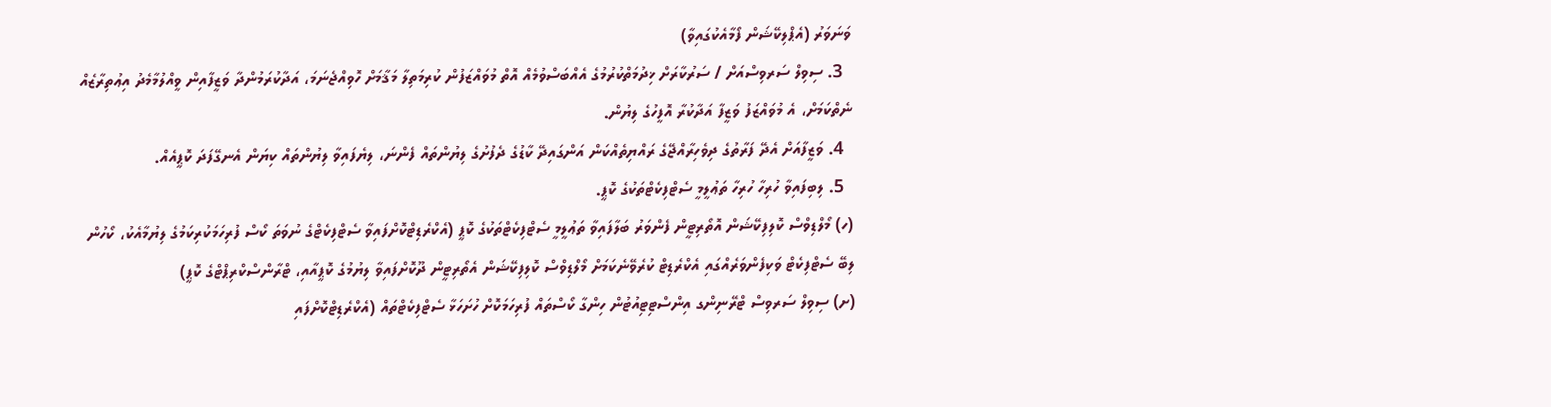ވަނަވަރު (އެޕްލިކޭޝަން ފޯމާއެކުގައިވާ)
  3. ސިވިލް ސަރވިސްއަށް / ސަރުކާރަށް ޚިދުމަތްކުރުމުގެ އެއްބަސްވުމެއް އޮތް މުވައްޒަފުން ކުރިމަތިލާ މަޤާމަށް ހޮވިއްޖެނަމަ، އަދާކުރަމުންދާ ވަޒީފާއިން ވީއްލުމާމެދު އިޢުތިރާޒެއް ނެތްކަމަށް، އެ މުވައްޒަފު ވަޒީފާ އަދާކުރާ އޮފީހުގެ ލިޔުން.
  4. ވަޒީފާއަށް އެދޭ ފަރާތުގެ ދިވެހިރާއްޖޭގެ ރައްޔިތެއްކަން އަންގައިދޭ ކާޑުގެ ދެފުށުގެ ލިޔުންތައް ފެންނަ، ލިޔެފައިވާ ލިޔުންތައް ކިޔަން އެނގޭފަދަ ކޮޕީއެއް.
  5. ލިބިފައިވާ ހުރިހާ ހުރިހާ ތަޢުލީމީ ސެޓްފިކެޓްތަކުގެ ކޮޕީ.
(ހ) މޯލްޑިވްސް ކޮލިފިކޭޝަން އޮތޯރިޓީން ފެންވަރު ބަލާފައިވާ ތަޢުލީމީ ސެޓްފިކެޓްތަކުގެ ކޮޕީ (އެކްރެޑިޓްކޮށްފައިވާ ސެޓްފިކެޓްގެ ނުވަތަ ކޯސް ފުރިހަމަކުރިކަމުގެ ލިޔުމާއެކު، ކޯހުން ލިބޭ ސެޓްފިކެޓް ވަކިފެންވަރެއްގައި އެކްރެޑިޓް ކުރެވޭނެކަމަށް މޯލްޑިވްސް ކޮލިފިކޭޝަން އެތޯރިޓީން ދޫކޮށްފައިވާ ލިޔުމުގެ ކޮޕީއާއި، ޓްރާންސްކްރިޕްޓްގެ ކޮޕީ)
(ށ) ސިވިލް ސަރވިސް ޓްރޭނިންގ އިންސްޓިޓިއުޓުން ހިންގާ ކޯސްތައް ފުރިހަމަކޮށް ހުށަހަޅާ ސެޓްފިކެޓްތައް (އެކްރެޑިޓްކޮށްފައި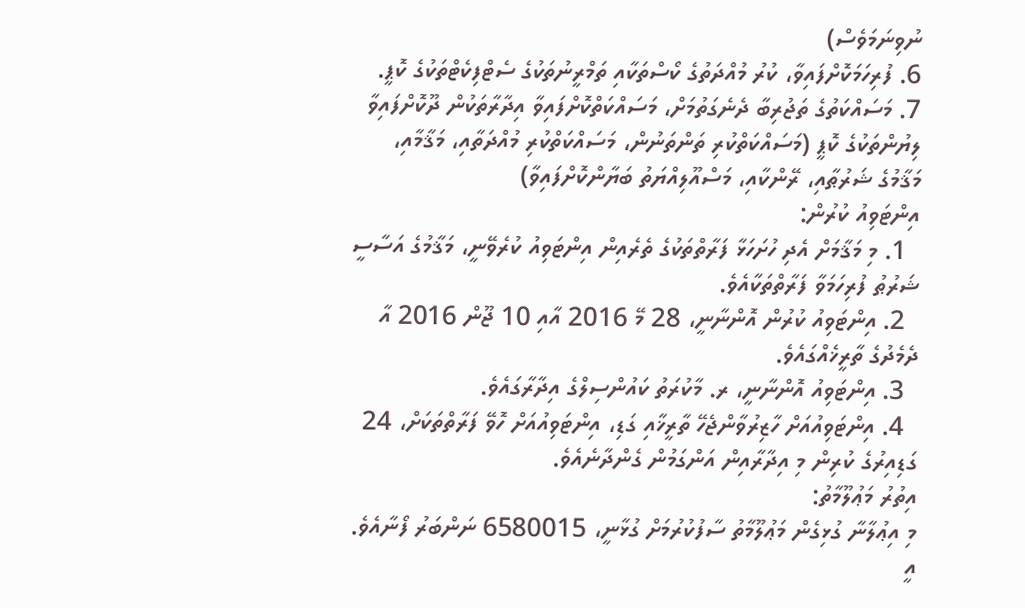ނުވިނަމަވެސް)
6. ފުރިހަމަކޮށްފައިވާ، ކުރު މުއްދަތުގެ ކޯސްތަކާއި ތަމްރީނުތަކުގެ ސެޓްފިކެޓްތަކުގެ ކޮޕީ.
7. މަސައްކަތުގެ ތަޖުރިބާ ދެނެގަތުމަށް، މަސައްކަތްކޮށްފައިވާ އިދާރާތަކުން ދޫކޮށްފައިވާ ލިޔުންތަކުގެ ކޮޕީ (މަސައްކަތްކުރި ތަންތަނުން، މަސައްކަތްކުރި މުއްދަތާއި، މަޤާމާއި، މަޤާމުގެ ޝަރުޠާއި، ރޭންކާއި، މަސްއޫލިއްޔަތު ބަޔާންކޮށްފައިވާ)
އިންޓަވިއު ކުރުން:
  1. މި މަޤާމަށް އެދި ހުށަހަޅާ ފަރާތްތަކުގެ ތެރެއިން އިންޓަވިއު ކުރެވޭނީ، މަޤާމުގެ އަސާސީ ޝަރުޠު ފުރިހަމަވާ ފަރާތްތަކާއެވެ.
  2. އިންޓަވިއު ކުރުން އޮންނާނީ، 28 މޭ 2016 އާއި 10 ޖޫން 2016 އާ ދެމެދުގެ ތާރީޚެއްގައެވެ.
  3. އިންޓަވިއު އޮންނާނީ، ރ. މާކުރަތު ކައުންސިލްގެ އިދާރާގައެވެ.
  4. އިންޓަވިއުއަށް ހާޒިރުވާންޖެހޭ ތާރީޚާއި ގަޑި، އިންޓަވިއުއަށް ހޮވޭ ފަރާތްތަކަށް، 24 ގަޑިއިރުގެ ކުރިން މި އިދާރާއިން އަންގަމުން ގެންދާނެއެވެ.
އިތުރު މަޢުލޫމާތު:
މި އިޢުލާނާ ގުޅިގެން މަޢުލޫމާތު ސާފުކުރުމަށް ގުޅާނީ، 6580015 ނަންބަރު ފޯނާއެވެ. އީ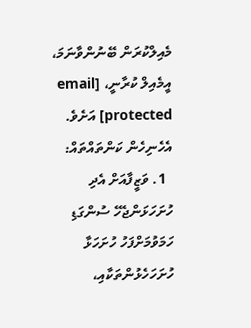މެއިލްކުރަން ބޭނުންވާނަމަ، އީމެއިލް ކުރާނީ، [email protected] އަށެވެ.
އެހެނިހެން ކަންތައްތައް:
  1. ވަޒީފާއަށް އެދި ހުށަހަޅަންޖެހޭ ސުންގަޑި ހަމަވުމަށްފަހު ހުށަހަޅާ ހުށަހަހެޅުންތަކާއި،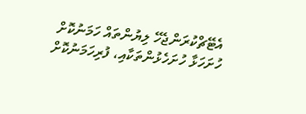އެޓޭޗްކުރަންޖެހޭ ލިޔުންތައް ހަމަނުކޮށް ހުށަހަޅާ ހުށަހެޅުންތަކާއި، ފުރިހަމަނުކޮށް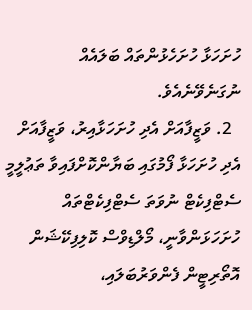ހުށަހަޅާ ހުށަހެޅުންތައް ބަލައެއް ނުގަނެވޭނެއެވެ.
  2. ވަޒީފާއަށް އެދި ހުށަހަޅާއިރު، ވަޒީފާއަށް އެދި ހުށަހަޅާ ފޯމުގައި ބަޔާންކޮށްފައިވާ ތަޢުލީމީ ސެޓްފިކެޓް ނުވަތަ ސެޓްފިކެޓްތައް ހުށަހަޅަންވާނީ، މޯލްޑިވްސް ކޮލިފިކޭޝަން އޮތޯރިޓީން ފެންވަރުބަލައި،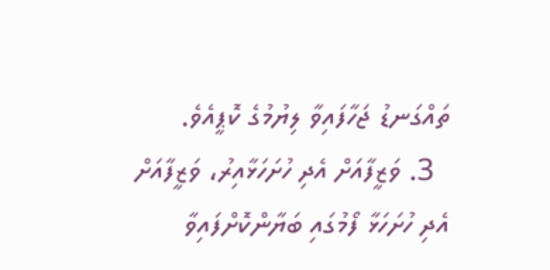ތައްގަނޑު ޖަހާފައިވާ ލިޔުމުގެ ކޮޕީއެވެ.
  3. ވަޒީފާއަށް އެދި ހުށަހަޅާއިރު، ވަޒީފާއަށް އެދި ހުށަހަޅާ ފޯމުގައި ބަޔާންކޮށްފައިވާ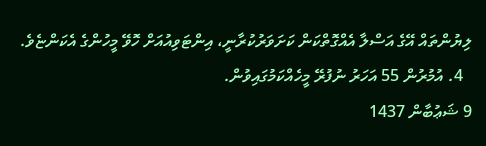ލިޔުންތައް އޭގެ އަސްލާ އެއްގޮތްކަން ކަށަވަރުކުރާނީ، އިންޓަވިއުއަށް ހޮވޭ މީހުންގެ އެކަންޏެވެ.
  4. އުމުރުން 55 އަހަރު ނުފުރޭ މީހެއްކަމުގައިވުން.
9 ޝަޢުބާން 1437